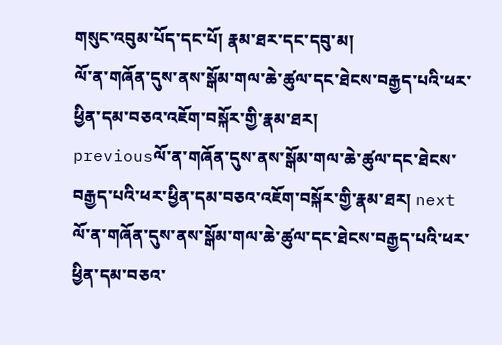གསུང་འབུམ་པོད་དང་པོ། རྣམ་ཐར་དང་དབུ་མ།
ལོ་ན་གཞོན་དུས་ནས་སྒོམ་གལ་ཆེ་ཚུལ་དང་ཐེངས་བརྒྱད་པའི་ཕར་ཕྱིན་དམ་བཅའ་འཇོག་བསྐོར་གྱི་རྣམ་ཐར།
previousལོ་ན་གཞོན་དུས་ནས་སྒོམ་གལ་ཆེ་ཚུལ་དང་ཐེངས་བརྒྱད་པའི་ཕར་ཕྱིན་དམ་བཅའ་འཇོག་བསྐོར་གྱི་རྣམ་ཐར། next
ལོ་ན་གཞོན་དུས་ནས་སྒོམ་གལ་ཆེ་ཚུལ་དང་ཐེངས་བརྒྱད་པའི་ཕར་ཕྱིན་དམ་བཅའ་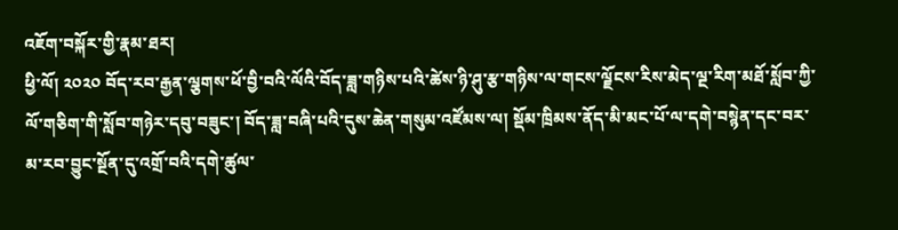འཇོག་བསྐོར་གྱི་རྣམ་ཐར།
ཕྱི་ལོ། ༢༠༢༠ བོད་རབ་རྒྱན་ལྕགས་ཕོ་བྱི་བའི་ལོའི་བོད་ཟླ་གཉིས་པའི་ཚེས་ཉི་ཤུ་རྩ་གཉིས་ལ་གངས་ལྗོངས་རིས་མེད་ལྔ་རིག་མཐོ་སློབ་ཀྱི་ལོ་གཅིག་གི་སློབ་གཉེར་དབུ་བཟུང་། བོད་ཟླ་བཞི་པའི་དུས་ཆེན་གསུམ་འཛོམས་ལ། སྡོམ་ཁྲིམས་ནོད་མི་མང་པོ་ལ་དགེ་བསྙེན་དང་བར་མ་རབ་བྱུང་སྔོན་དུ་འགྲོ་བའི་དགེ་ཚུལ་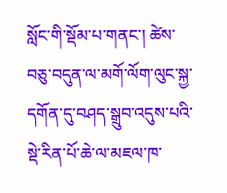སློང་གི་སྡོམ་པ་གནང་། ཚེས་བཅུ་བདུན་ལ་མགོ་ལོག་ལུང་སྐྱ་དགོན་དུ་བཤད་སྒྲུབ་འདུས་པའི་སྡེ་རིན་པོ་ཆེ་ལ་མཇལ་ཁ་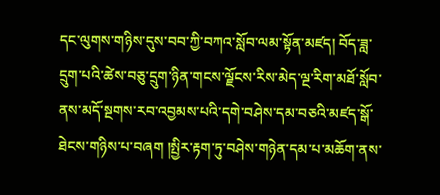དང་ལུགས་གཉིས་དུས་བབ་ཀྱི་བཀའ་སློབ་ལམ་སྟོན་མཛད། བོད་ཟླ་དྲུག་པའི་ཚེས་བཅུ་དྲུག་ཉིན་གངས་ལྗོངས་རིས་མེད་ལྔ་རིག་མཐོ་སློབ་ནས་མདོ་སྔགས་རབ་འབྱམས་པའི་དགེ་བཤེས་དམ་བཅའི་མཛད་སྒོ་ཐེངས་གཉིས་པ་བཞག །སྤྱིར་རྟག་ཏུ་བཤེས་གཉེན་དམ་པ་མཆོག་ནས་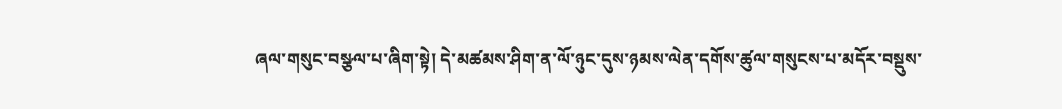ཞལ་གསུང་བསྩལ་པ་ཞིག་སྟེ། དེ་མཚམས་ཤིག་ན་ལོ་ཉུང་དུས་ཉམས་ལེན་དགོས་ཚུལ་གསུངས་པ་མདོར་བསྡུས་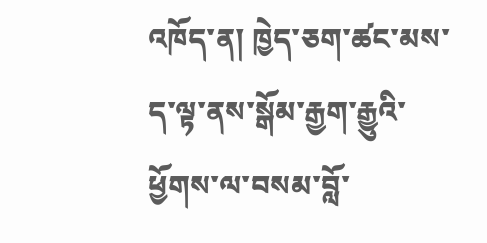འཁོད་ན། ཁྱེད་ཅག་ཚང་མས་ད་ལྟ་ནས་སྒོམ་རྒྱག་རྒྱུའི་ཕྱོགས་ལ་བསམ་བློ་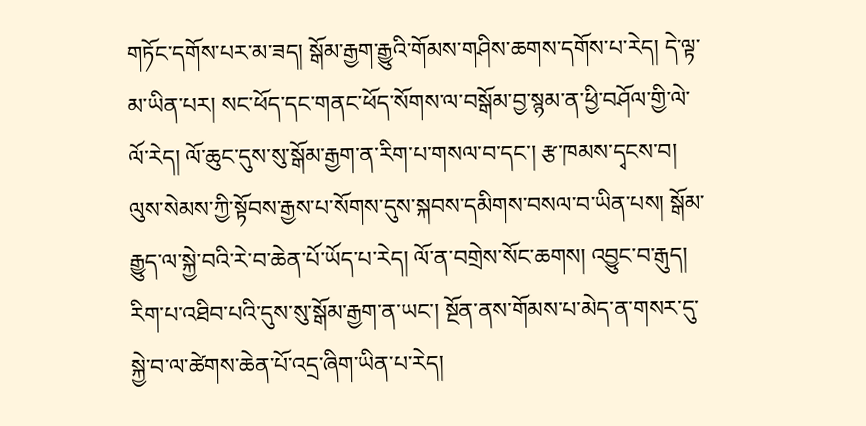གཏོང་དགོས་པར་མ་ཟད། སྒོམ་རྒྱག་རྒྱུའི་གོམས་གཤིས་ཆགས་དགོས་པ་རེད། དེ་ལྟ་མ་ཡིན་པར། སང་ཕོད་དང་གནང་ཕོད་སོགས་ལ་བསྒོམ་བྱ་སྙམ་ན་ཕྱི་བཤོལ་གྱི་ལེ་ལོ་རེད། ལོ་ཆུང་དུས་སུ་སྒོམ་རྒྱག་ན་རིག་པ་གསལ་བ་དང་། རྩ་ཁམས་དྭངས་བ། ལུས་སེམས་ཀྱི་སྟོབས་རྒྱས་པ་སོགས་དུས་སྐབས་དམིགས་བསལ་བ་ཡིན་པས། སྒོམ་རྒྱུད་ལ་སྐྱེ་བའི་རེ་བ་ཆེན་པོ་ཡོད་པ་རེད། ལོ་ན་བགྲེས་སོང་ཆགས། འབྱུང་བ་རྒུད། རིག་པ་འཐིབ་པའི་དུས་སུ་སྒོམ་རྒྱག་ན་ཡང་། སྔོན་ནས་གོམས་པ་མེད་ན་གསར་དུ་སྐྱེ་བ་ལ་ཚེགས་ཆེན་པོ་འདྲ་ཞིག་ཡིན་པ་རེད།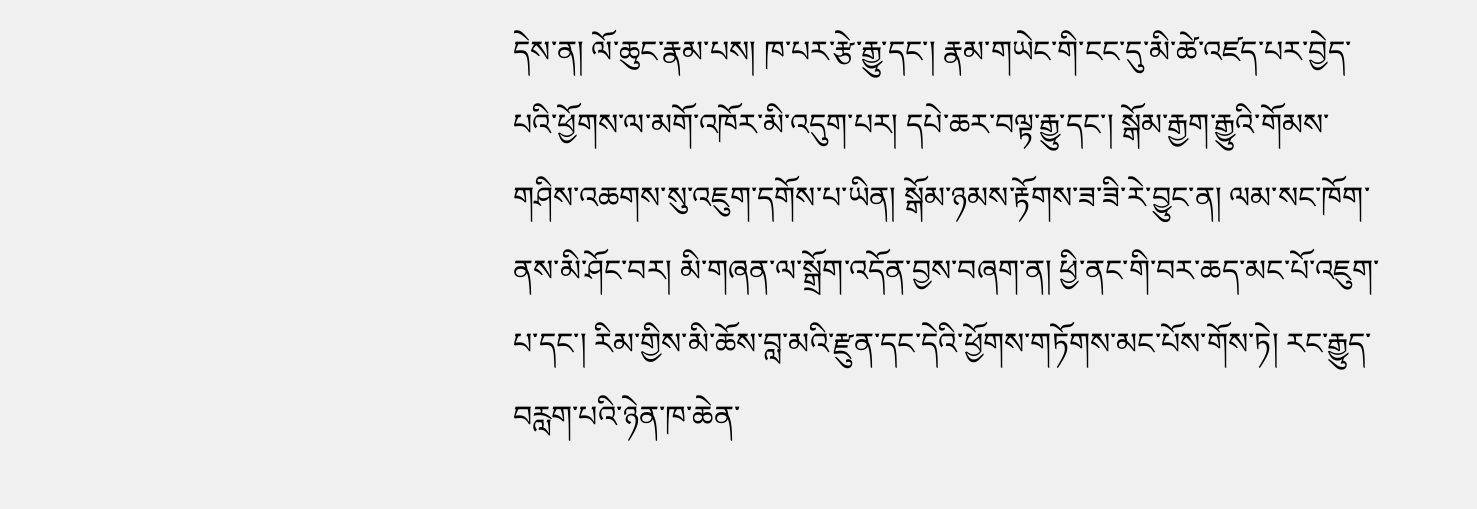དེས་ན། ལོ་ཆུང་རྣམ་པས། ཁ་པར་རྩེ་རྒྱུ་དང་། རྣམ་གཡེང་གི་ངང་དུ་མི་ཚེ་འཛད་པར་བྱེད་པའི་ཕྱོགས་ལ་མགོ་འཁོར་མི་འདུག་པར། དཔེ་ཆར་བལྟ་རྒྱུ་དང་། སྒོམ་རྒྱག་རྒྱུའི་གོམས་གཤིས་འཆགས་སུ་འཇུག་དགོས་པ་ཡིན། སྒོམ་ཉམས་རྟོགས་ཟ་ཟི་རེ་བྱུང་ན། ལམ་སང་ཁོག་ནས་མི་ཤོང་བར། མི་གཞན་ལ་སྒྲོག་འདོན་བྱས་བཞག་ན། ཕྱི་ནང་གི་བར་ཆད་མང་པོ་འཇུག་པ་དང་། རིམ་གྱིས་མི་ཆོས་བླ་མའི་རྫུན་དང་དེའི་ཕྱོགས་གཏོགས་མང་པོས་གོས་ཏེ། རང་རྒྱུད་བརླག་པའི་ཉེན་ཁ་ཆེན་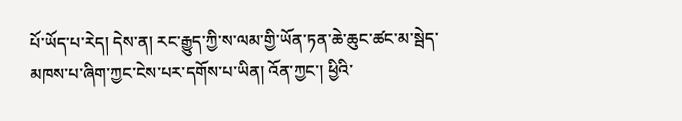པོ་ཡོད་པ་རེད། དེས་ན། རང་རྒྱུད་ཀྱི་ས་ལམ་གྱི་ཡོན་ཏན་ཆེ་ཆུང་ཚང་མ་སྦེད་མཁས་པ་ཞིག་ཀྱང་ངེས་པར་དགོས་པ་ཡིན། འོན་ཀྱང་། ཕྱིའི་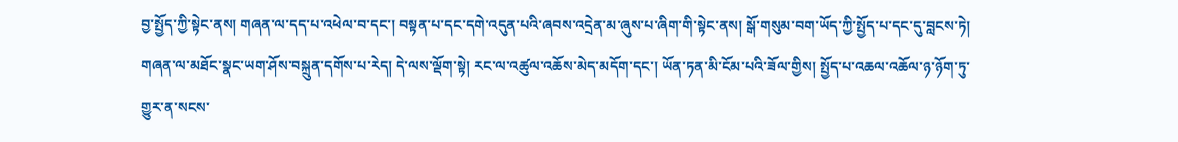བྱ་སྤྱོད་ཀྱི་སྟེང་ནས། གཞན་ལ་དད་པ་འཕེལ་བ་དང་། བསྟན་པ་དང་དགེ་འདུན་པའི་ཞབས་འདྲེན་མ་ཞུས་པ་ཞིག་གི་སྟེང་ནས། སྒོ་གསུམ་བག་ཡོད་ཀྱི་སྤྱོད་པ་དང་དུ་བླངས་ཏེ། གཞན་ལ་མཐོང་སྣང་ཡག་ཤོས་བསྐྲུན་དགོས་པ་རེད། དེ་ལས་ལྡོག་སྟེ། རང་ལ་འཚུལ་འཆོས་མེད་མདོག་དང་། ཡོན་ཏན་མི་ངོམ་པའི་ཟོལ་གྱིས། སྤྱོད་པ་འཆལ་འཆོལ་ཉ་ཉོག་ཏུ་གྱུར་ན་སངས་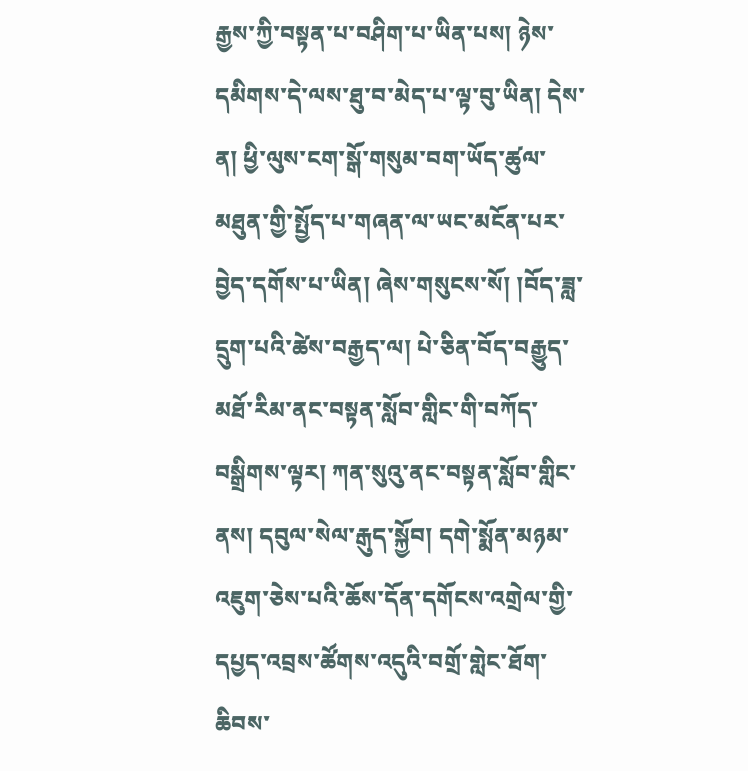རྒྱས་ཀྱི་བསྟན་པ་བཤིག་པ་ཡིན་པས། ཉེས་དམིགས་དེ་ལས་ཐུ་བ་མེད་པ་ལྟ་བུ་ཡིན། དེས་ན། ཕྱི་ལུས་ངག་སྒོ་གསུམ་བག་ཡོད་ཚུལ་མཐུན་གྱི་སྤྱོད་པ་གཞན་ལ་ཡང་མངོན་པར་བྱེད་དགོས་པ་ཡིན། ཞེས་གསུངས་སོ། །བོད་ཟླ་དྲུག་པའི་ཚེས་བརྒྱད་ལ། པེ་ཅིན་བོད་བརྒྱུད་མཐོ་རིམ་ནང་བསྟན་སློབ་གླིང་གི་བཀོད་བསྒྲིགས་ལྟར། ཀན་སུའུ་ནང་བསྟན་སློབ་གླིང་ནས། དབུལ་སེལ་རྒུད་སྐྱོབ། དགེ་སྨོན་མཉམ་འཇུག་ཅེས་པའི་ཆོས་དོན་དགོངས་འགྲེལ་གྱི་དཔྱད་འབྲས་ཚོགས་འདུའི་བགྲོ་གླེང་ཐོག་ཆིབས་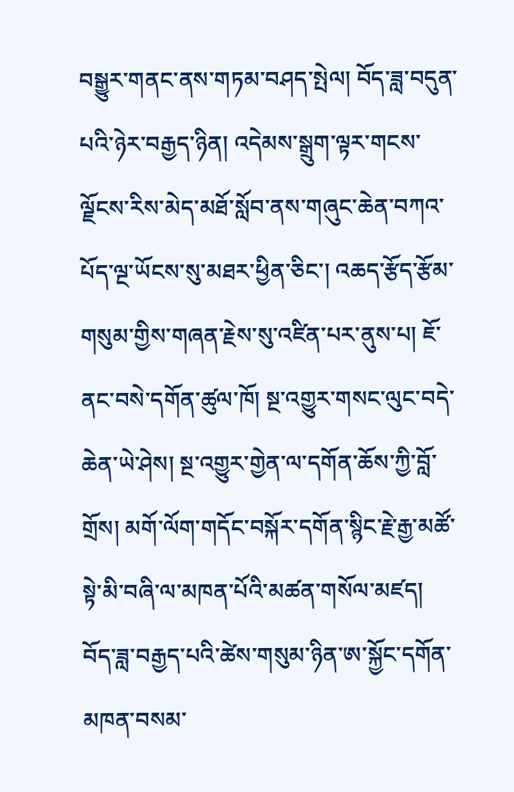བསྒྱུར་གནང་ནས་གཏམ་བཤད་སྤེལ། བོད་ཟླ་བདུན་པའི་ཉེར་བརྒྱད་ཉིན། འདེམས་སྒྲུག་ལྟར་གངས་ལྗོངས་རིས་མེད་མཐོ་སློབ་ནས་གཞུང་ཆེན་བཀའ་པོད་ལྔ་ཡོངས་སུ་མཐར་ཕྱིན་ཅིང་། འཆད་རྩོད་རྩོམ་གསུམ་གྱིས་གཞན་རྗེས་སུ་འཛིན་པར་ནུས་པ། ཇོ་ནང་བསེ་དགོན་ཚུལ་ཁོ། སྔ་འགྱུར་གསང་ལུང་བདེ་ཆེན་ཡེ་ཤེས། སྔ་འགྱུར་གྱེན་ལ་དགོན་ཆོས་ཀྱི་བློ་གྲོས། མགོ་ལོག་གདོང་བསྐོར་དགོན་སྙིང་རྗེ་རྒྱ་མཚོ་སྟེ་མི་བཞི་ལ་མཁན་པོའི་མཚན་གསོལ་མཛད། བོད་ཟླ་བརྒྱད་པའི་ཚེས་གསུམ་ཉིན་ཨ་སྐྱོང་དགོན་མཁན་བསམ་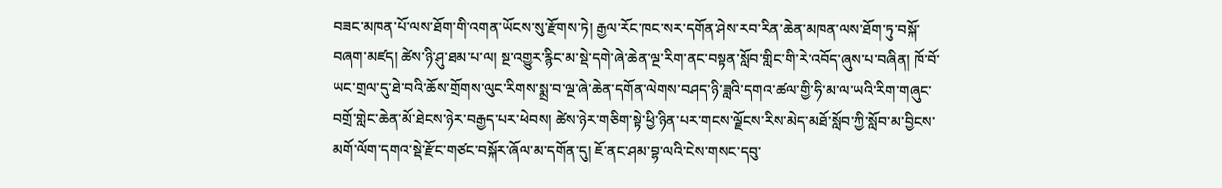བཟང་མཁན་པོ་ལས་ཐོག་གི་འགན་ཡོངས་སུ་རྫོགས་ཏེ། རྒྱལ་རོང་ཁང་སར་དགོན་ཤེས་རབ་རིན་ཆེན་མཁན་ལས་ཐོག་ཏུ་བསྐོ་བཞག་མཛད། ཚེས་ཉི་ཤུ་ཐམ་པ་ལ། སྔ་འགྱུར་རྙིང་མ་སྡེ་དགེ་ཞེ་ཆེན་ལྔ་རིག་ནང་བསྟན་སློབ་གླིང་གི་རེ་འབོད་ཞུས་པ་བཞིན། ཁོ་བོ་ཡང་གྲལ་དུ་ཐེ་བའི་ཆོས་གྲོགས་ལུང་རིགས་སྨྲ་བ་ལྔ་ཞེ་ཆེན་དགོན་ལེགས་བཤད་ཉི་ཟླའི་དགའ་ཚལ་གྱི་ཧི་མ་ལ་ཡའི་རིག་གཞུང་བགྲོ་གླེང་ཆེན་མོ་ཐེངས་ཉེར་བརྒྱད་པར་ཕེབས། ཚེས་ཉེར་གཅིག་སྟེ་ཕྱི་ཉིན་པར་གངས་ལྗོངས་རིས་མེད་མཐོ་སློབ་ཀྱི་སློབ་མ་བྱིངས་མགོ་ལོག་དགའ་སྡེ་རྫོང་གཙང་བསྐོར་ཞོལ་མ་དགོན་དུ། ཇོ་ནང་ཤམ་བྷ་ལའི་ངེས་གསང་དབུ་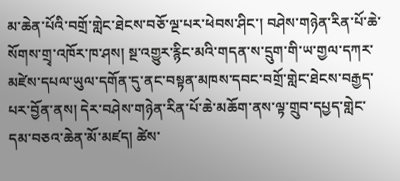མ་ཆེན་པོའི་བགྲོ་གླེང་ཐེངས་བཅོ་ལྔ་པར་ཕེབས་ཤིང་། བཤེས་གཉེན་རིན་པོ་ཆེ་སོགས་གྲྭ་འཁོར་ཁ་ཤས། སྔ་འགྱུར་རྙིང་མའི་གདན་ས་དྲུག་གི་ཡ་གྱལ་དཀར་མཛེས་དཔལ་ཡུལ་དགོན་དུ་ནང་བསྟན་མཁས་དབང་བགྲོ་གླེང་ཐེངས་བརྒྱད་པར་བྱོན་ནས། དེར་བཤེས་གཉེན་རིན་པོ་ཆེ་མཆོག་ནས་ལྟ་གྲུབ་དཔྱད་གླེང་དམ་བཅའ་ཆེན་མོ་མཛད། ཚེས་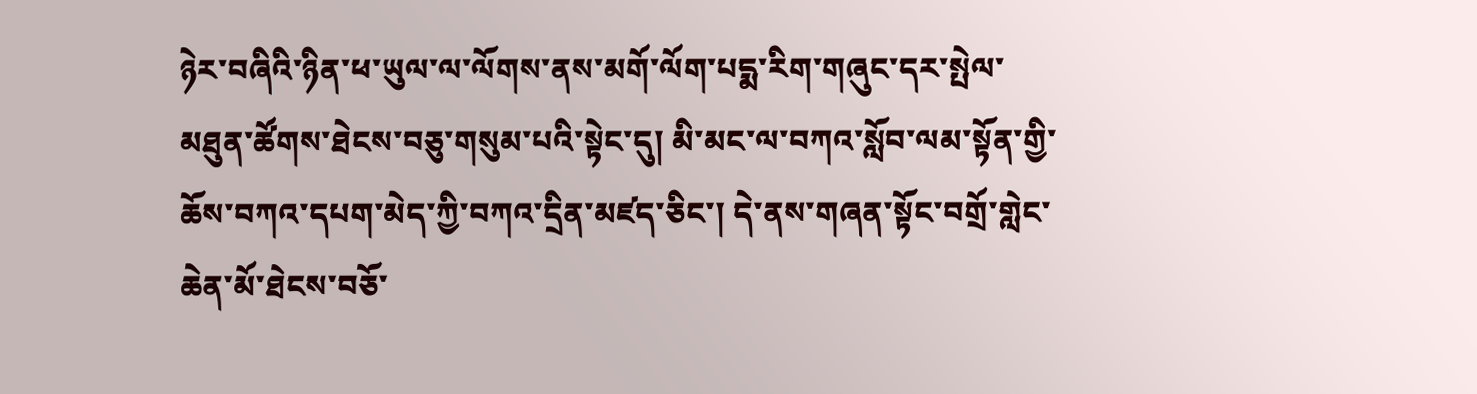ཉེར་བཞིའི་ཉིན་ཕ་ཡུལ་ལ་ལོགས་ནས་མགོ་ལོག་པདྨ་རིག་གཞུང་དར་སྤེལ་མཐུན་ཚོགས་ཐེངས་བཅུ་གསུམ་པའི་སྟེང་དུ། མི་མང་ལ་བཀའ་སློབ་ལམ་སྟོན་གྱི་ཆོས་བཀའ་དཔག་མེད་ཀྱི་བཀའ་དྲིན་མཛད་ཅིང་། དེ་ནས་གཞན་སྟོང་བགྲོ་གླེང་ཆེན་མོ་ཐེངས་བཅོ་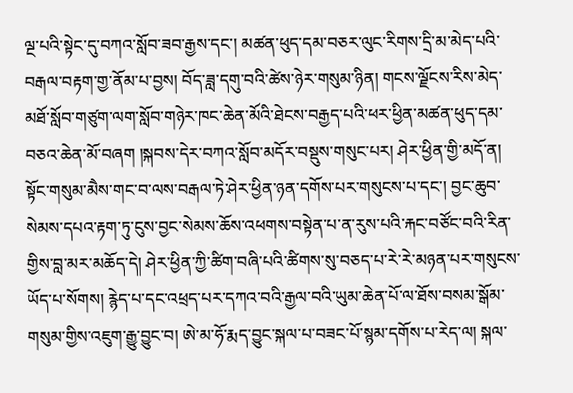ལྔ་པའི་སྟེང་དུ་བཀའ་སློབ་ཟབ་རྒྱས་དང་། མཚན་ཕུད་དམ་བཅར་ལུང་རིགས་དྲི་མ་མེད་པའི་བརྒལ་བརྟག་གྱ་ནོམ་པ་བྱས། བོད་ཟླ་དགུ་བའི་ཚེས་ཉེར་གསུམ་ཉིན། གངས་ལྗོངས་རིས་མེད་མཐོ་སློབ་གཙུག་ལག་སློབ་གཉེར་ཁང་ཆེན་མོའི་ཐེངས་བརྒྱད་པའི་ཕར་ཕྱིན་མཚན་ཕུད་དམ་བཅའ་ཆེན་མོ་བཞག །སྐབས་དེར་བཀའ་སློབ་མདོར་བསྡུས་གསུང་པར། ཤེར་ཕྱིན་གྱི་མདོ་ན། སྟོང་གསུམ་མཻས་གང་བ་ལས་བརྒལ་ཏེ་ཤེར་ཕྱིན་ཉན་དགོས་པར་གསུངས་པ་དང་། བྱང་ཆུབ་སེམས་དཔའ་རྟག་ཏུ་ངུས་བྱང་སེམས་ཆོས་འཕགས་བསྟེན་པ་ན་རུས་པའི་རྐང་བཙོང་བའི་རིན་གྱིས་བླ་མར་མཆོད་དེ། ཤེར་ཕྱིན་ཀྱི་ཚིག་བཞི་པའི་ཚིགས་སུ་བཅད་པ་རེ་རེ་མཉན་པར་གསུངས་ཡོད་པ་སོགས། རྙེད་པ་དང་འཕྲད་པར་དཀའ་བའི་རྒྱལ་བའི་ཡུམ་ཆེན་པོ་ལ་ཐོས་བསམ་སྒོམ་གསུམ་གྱིས་འཇུག་རྒྱུ་བྱུང་བ། ཨེ་མ་ཧོ་རྨད་བྱུང་སྐལ་པ་བཟང་པོ་སྙམ་དགོས་པ་རེད་ལ། སྐལ་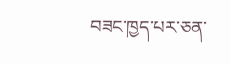བཟང་ཁྱད་པར་ཅན་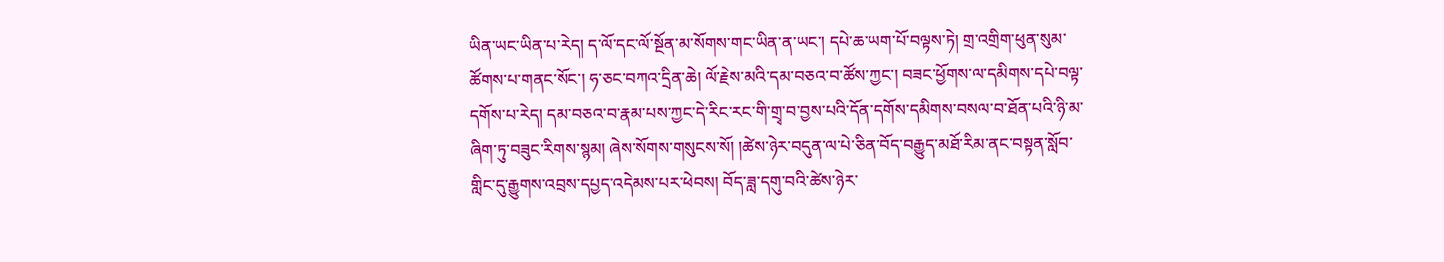ཡིན་ཡང་ཡིན་པ་རེད། ད་ལོ་དང་ལོ་སྔོན་མ་སོགས་གང་ཡིན་ན་ཡང་། དཔེ་ཆ་ཡག་པོ་བལྟས་ཏེ། གྲ་འགྲིག་ཕུན་སུམ་ཚོགས་པ་གནང་སོང་། ཧ་ཅང་བཀའ་དྲིན་ཆེ། ལོ་རྗེས་མའི་དམ་བཅའ་བ་ཚོས་ཀྱང་། བཟང་ཕྱོགས་ལ་དམིགས་དཔེ་བལྟ་དགོས་པ་རེད། དམ་བཅའ་བ་རྣམ་པས་ཀྱང་དེ་རིང་རང་གི་གྲྭ་བ་བྱས་པའི་དོན་དགོས་དམིགས་བསལ་བ་ཐོན་པའི་ཉི་མ་ཞིག་ཏུ་བཟུང་རིགས་སྙམ། ཞེས་སོགས་གསུངས་སོ། །ཚེས་ཉེར་བདུན་ལ་པེ་ཅིན་བོད་བརྒྱུད་མཐོ་རིམ་ནང་བསྟན་སློབ་གླིང་དུ་རྒྱུགས་འབྲས་དཔྱད་འདེམས་པར་ཕེབས། བོད་ཟླ་དགུ་བའི་ཚེས་ཉེར་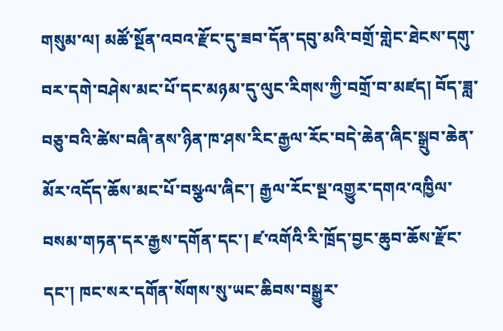གསུམ་ལ། མཚོ་སྔོན་འབའ་རྫོང་དུ་ཟབ་དོན་དབུ་མའི་བགྲོ་གླེང་ཐེངས་དགུ་བར་དགེ་བཤེས་མང་པོ་དང་མཉམ་དུ་ལུང་རིགས་ཀྱི་བགྲོ་བ་མཛད། བོད་ཟླ་བཅུ་བའི་ཚེས་བཞི་ནས་ཉིན་ཁ་ཤས་རིང་རྒྱལ་རོང་བདེ་ཆེན་ཞིང་སྒྲུབ་ཆེན་མོར་འདོད་ཆོས་མང་པོ་བསྩལ་ཞིང་། རྒྱལ་རོང་སྔ་འགྱུར་དགའ་འཁྱིལ་བསམ་གཏན་དར་རྒྱས་དགོན་དང་། ཛ་འགོའི་རི་ཁྲོད་བྱང་ཆུབ་ཆོས་རྫོང་དང་། ཁང་སར་དགོན་སོགས་སུ་ཡང་ཆིབས་བསྒྱུར་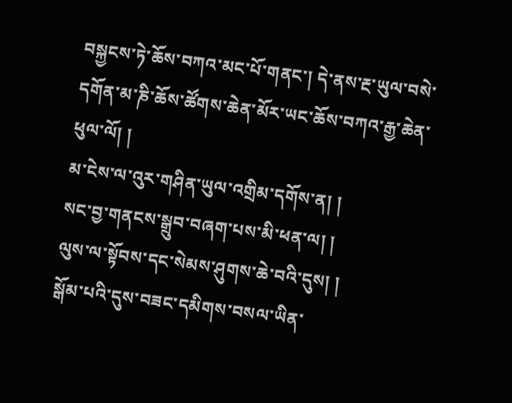བསྐྱངས་ཏེ་ཆོས་བཀའ་མང་པོ་གནང་། དེ་ནས་རྔ་ཡུལ་བསེ་དགོན་མ་ཎི་ཆོས་ཚོགས་ཆེན་མོར་ཡང་ཆོས་བཀའ་རྒྱ་ཆེན་ཕུལ་ལོ། །
མ་ངེས་ལ་འུར་གཤིན་ཡུལ་འགྲིམ་དགོས་ན། །
སང་བྱ་གནངས་སྒྲུབ་བཞག་པས་མི་ཕན་ལ། །
ལུས་ལ་སྟོབས་དང་སེམས་ཤུགས་ཆེ་བའི་དུས། །
སྒོམ་པའི་དུས་བཟང་དམིགས་བསལ་ཡིན་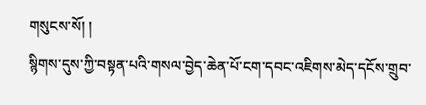གསུངས་སོ། །
སྙིགས་དུས་ཀྱི་བསྟན་པའི་གསལ་བྱེད་ཆེན་པོ་ངག་དབང་འཇིགས་མེད་དངོས་གྲུབ་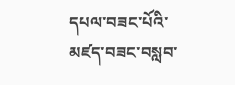དཔལ་བཟང་པོའི་མཛད་བཟང་བསླབ་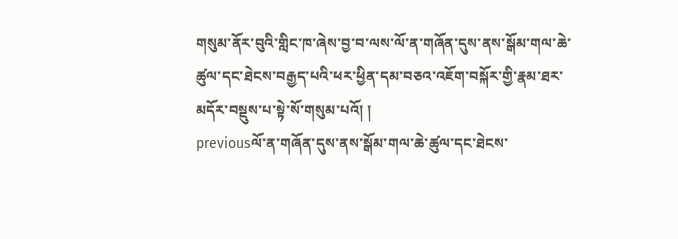གསུམ་ནོར་བུའི་གླིང་ཁ་ཞེས་བྱ་བ་ལས་ལོ་ན་གཞོན་དུས་ནས་སྒོམ་གལ་ཆེ་ཚུལ་དང་ཐེངས་བརྒྱད་པའི་ཕར་ཕྱིན་དམ་བཅའ་འཇོག་བསྐོར་གྱི་རྣམ་ཐར་མདོར་བསྡུས་པ་སྟེ་སོ་གསུམ་པའོ། །
previousལོ་ན་གཞོན་དུས་ནས་སྒོམ་གལ་ཆེ་ཚུལ་དང་ཐེངས་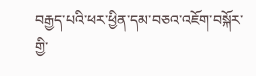བརྒྱད་པའི་ཕར་ཕྱིན་དམ་བཅའ་འཇོག་བསྐོར་གྱི་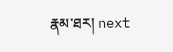རྣམ་ཐར། next